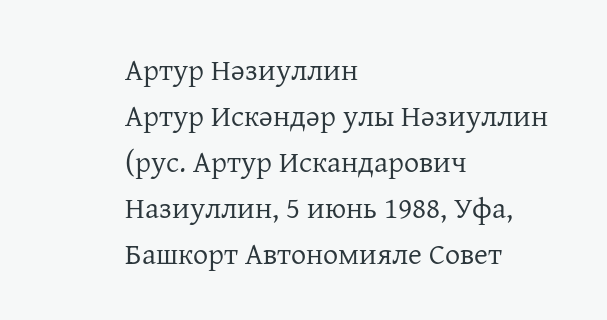Артур Нәзиуллин
Артур Искәндәр улы Нәзиуллин (рус. Артур Искандарович Назиуллин, 5 июнь 1988, Уфа, Башкорт Автономияле Совет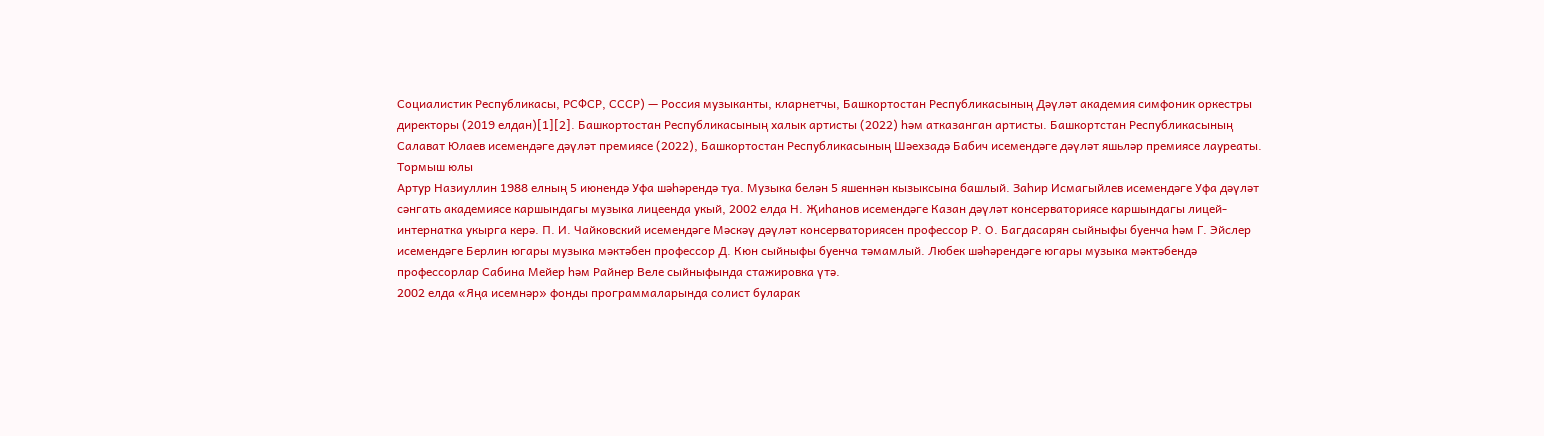Социалистик Республикасы, РСФСР, СССР) — Россия музыканты, кларнетчы, Башкортостан Республикасының Дәүләт академия симфоник оркестры директоры (2019 елдан)[1][2]. Башкортостан Республикасының халык артисты (2022) һәм атказанган артисты. Башкортстан Республикасының Салават Юлаев исемендәге дәүләт премиясе (2022), Башкортостан Республикасының Шәехзадә Бабич исемендәге дәүләт яшьләр премиясе лауреаты.
Тормыш юлы
Артур Назиуллин 1988 елның 5 июнендә Уфа шәһәрендә туа. Музыка белән 5 яшеннән кызыксына башлый. Заһир Исмагыйлев исемендәге Уфа дәүләт сәнгать академиясе каршындагы музыка лицеенда укый, 2002 елда Н. Җиһанов исемендәге Казан дәүләт консерваториясе каршындагы лицей-интернатка укырга керә. П. И. Чайковский исемендәге Мәскәү дәүләт консерваториясен профессор Р. О. Багдасарян сыйныфы буенча һәм Г. Эйслер исемендәге Берлин югары музыка мәктәбен профессор Д. Кюн сыйныфы буенча тәмамлый. Любек шәһәрендәге югары музыка мәктәбендә профессорлар Сабина Мейер һәм Райнер Веле сыйныфында стажировка үтә.
2002 елда «Яңа исемнәр» фонды программаларында солист буларак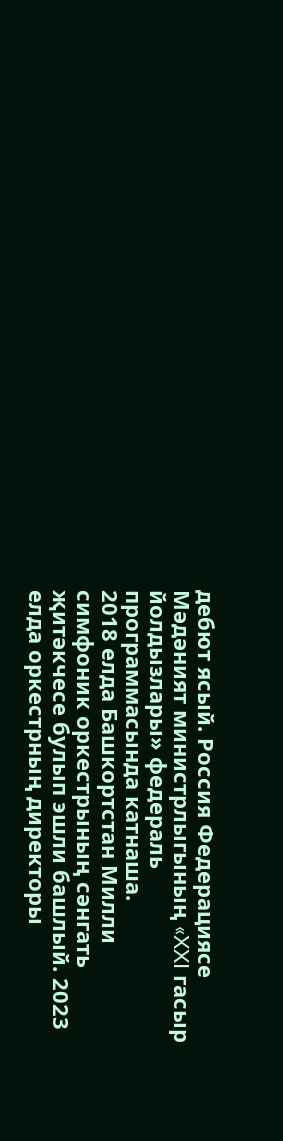дебют ясый. Россия Федерациясе Мәдәният министрлыгының «XXI гасыр йолдызлары» федераль программасында катнаша.
2018 елда Башкортстан Милли симфоник оркестрының сәнгать җитәкчесе булып эшли башлый. 2023 елда оркестрның директоры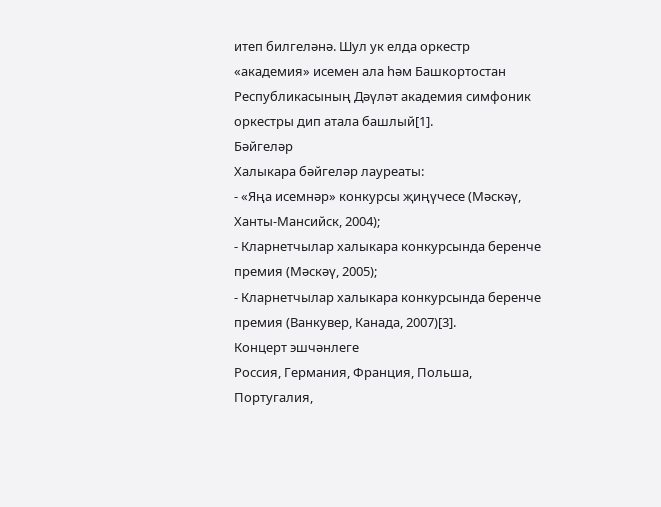итеп билгеләнә. Шул ук елда оркестр «академия» исемен ала һәм Башкортостан Республикасының Дәүләт академия симфоник оркестры дип атала башлый[1].
Бәйгеләр
Халыкара бәйгеләр лауреаты:
- «Яңа исемнәр» конкурсы җиңүчесе (Мәскәү, Ханты-Мансийск, 2004);
- Кларнетчылар халыкара конкурсында беренче премия (Мәскәү, 2005);
- Кларнетчылар халыкара конкурсында беренче премия (Ванкувер, Канада, 2007)[3].
Концерт эшчәнлеге
Россия, Германия, Франция, Польша, Португалия,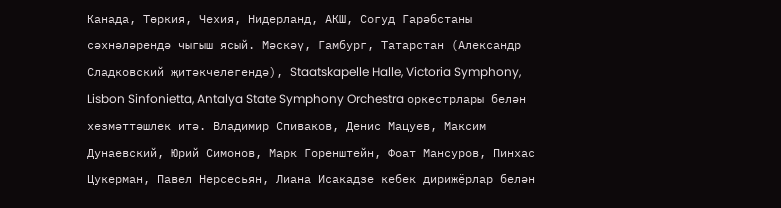Канада, Төркия, Чехия, Нидерланд, АКШ, Согуд Гарәбстаны сәхнәләрендә чыгыш ясый. Мәскәү, Гамбург, Татарстан (Александр Сладковский җитәкчелегендә), Staatskapelle Halle, Victoria Symphony, Lisbon Sinfonietta, Antalya State Symphony Orchestra оркестрлары белән хезмәттәшлек итә. Владимир Спиваков, Денис Мацуев, Максим Дунаевский, Юрий Симонов, Марк Горенштейн, Фоат Мансуров, Пинхас Цукерман, Павел Нерсесьян, Лиана Исакадзе кебек дирижёрлар белән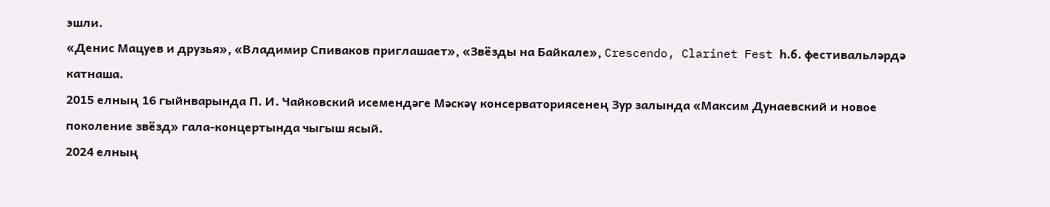эшли.
«Денис Мацуев и друзья», «Владимир Спиваков приглашает», «Звёзды на Байкале», Crescendo, Clarinet Fest һ.б. фестивальләрдә катнаша.
2015 елның 16 гыйнварында П. И. Чайковский исемендәге Мәскәү консерваториясенең Зур залында «Максим Дунаевский и новое поколение звёзд» гала-концертында чыгыш ясый.
2024 елның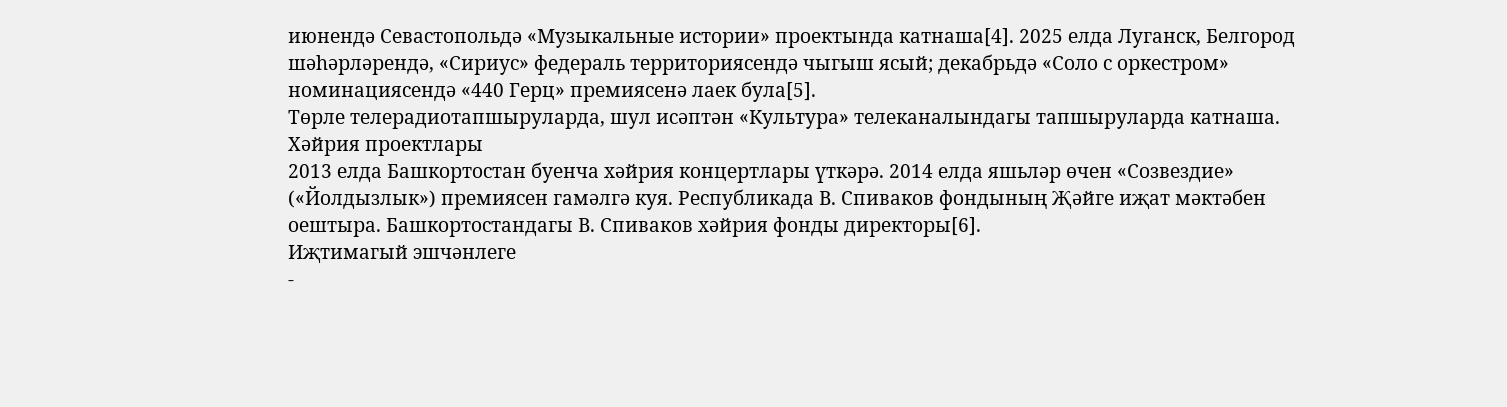июнендә Севастопольдә «Музыкальные истории» проектында катнаша[4]. 2025 елда Луганск, Белгород шәһәрләрендә, «Сириус» федераль территориясендә чыгыш ясый; декабрьдә «Соло с оркестром» номинациясендә «440 Герц» премиясенә лаек була[5].
Төрле телерадиотапшыруларда, шул исәптән «Культура» телеканалындагы тапшыруларда катнаша.
Хәйрия проектлары
2013 елда Башкортостан буенча хәйрия концертлары үткәрә. 2014 елда яшьләр өчен «Созвездие» («Йолдызлык») премиясен гамәлгә куя. Республикада В. Спиваков фондының Җәйге иҗат мәктәбен оештыра. Башкортостандагы В. Спиваков хәйрия фонды директоры[6].
Иҗтимагый эшчәнлеге
-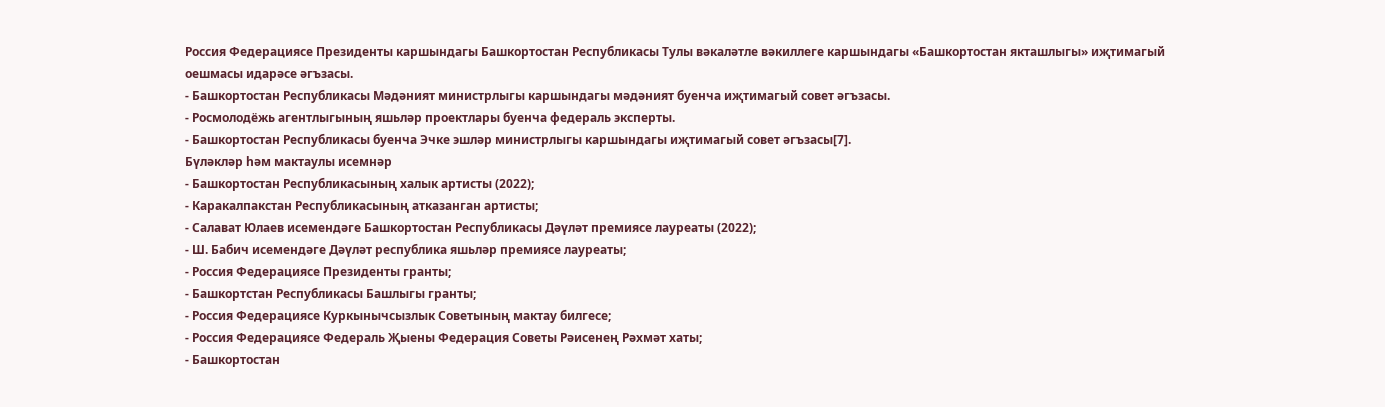Россия Федерациясе Президенты каршындагы Башкортостан Республикасы Тулы вәкаләтле вәкиллеге каршындагы «Башкортостан якташлыгы» иҗтимагый оешмасы идарәсе әгъзасы.
- Башкортостан Республикасы Мәдәният министрлыгы каршындагы мәдәният буенча иҗтимагый совет әгъзасы.
- Росмолодёжь агентлыгының яшьләр проектлары буенча федераль эксперты.
- Башкортостан Республикасы буенча Эчке эшләр министрлыгы каршындагы иҗтимагый совет әгъзасы[7].
Бүләкләр һәм мактаулы исемнәр
- Башкортостан Республикасының халык артисты (2022);
- Каракалпакстан Республикасының атказанган артисты;
- Салават Юлаев исемендәге Башкортостан Республикасы Дәүләт премиясе лауреаты (2022);
- Ш. Бабич исемендәге Дәүләт республика яшьләр премиясе лауреаты;
- Россия Федерациясе Президенты гранты;
- Башкортстан Республикасы Башлыгы гранты;
- Россия Федерациясе Куркынычсызлык Советының мактау билгесе;
- Россия Федерациясе Федераль Җыены Федерация Советы Рәисенең Рәхмәт хаты;
- Башкортостан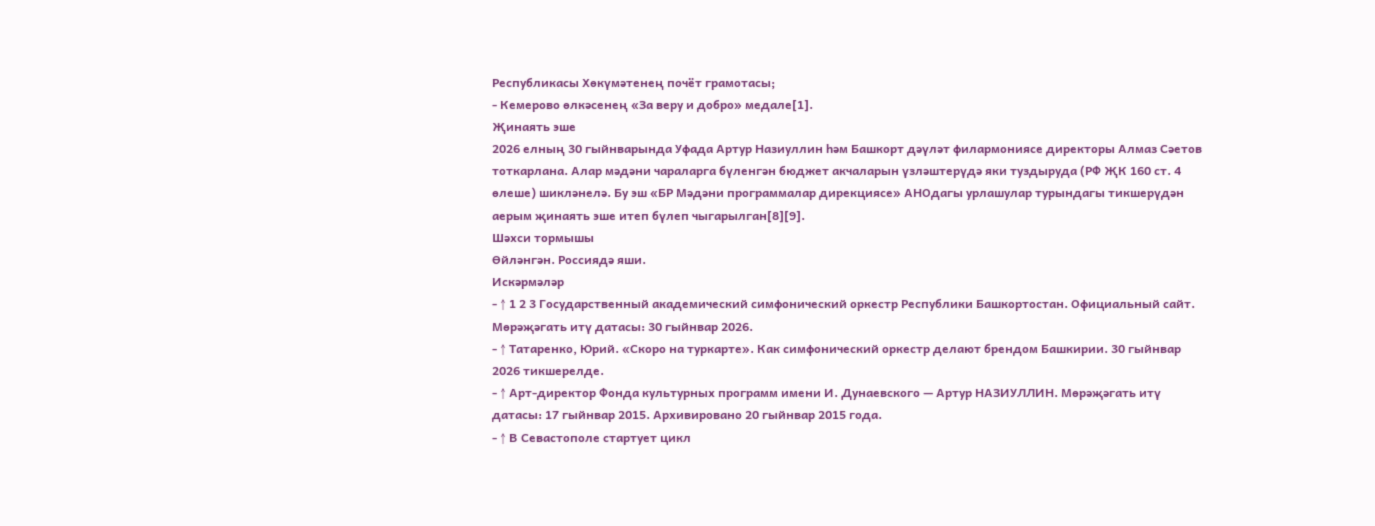Республикасы Хөкүмәтенең почёт грамотасы;
- Кемерово өлкәсенең «За веру и добро» медале[1].
Җинаять эше
2026 елның 30 гыйнварында Уфада Артур Назиуллин һәм Башкорт дәүләт филармониясе директоры Алмаз Сәетов тоткарлана. Алар мәдәни чараларга бүленгән бюджет акчаларын үзләштерүдә яки туздыруда (РФ ҖК 160 ст. 4 өлеше) шикләнелә. Бу эш «БР Мәдәни программалар дирекциясе» АНОдагы урлашулар турындагы тикшерүдән аерым җинаять эше итеп бүлеп чыгарылган[8][9].
Шәхси тормышы
Өйләнгән. Россиядә яши.
Искәрмәләр
- ↑ 1 2 3 Государственный академический симфонический оркестр Республики Башкортостан. Официальный сайт. Мөрәҗәгать итү датасы: 30 гыйнвар 2026.
- ↑ Татаренко, Юрий. «Скоро на туркарте». Как симфонический оркестр делают брендом Башкирии. 30 гыйнвар 2026 тикшерелде.
- ↑ Арт-директор Фонда культурных программ имени И. Дунаевского — Артур НАЗИУЛЛИН. Мөрәҗәгать итү датасы: 17 гыйнвар 2015. Архивировано 20 гыйнвар 2015 года.
- ↑ В Севастополе стартует цикл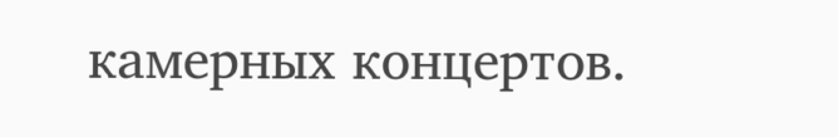камерных концертов.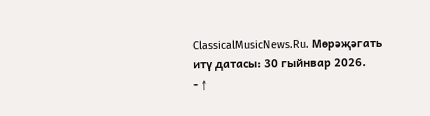ClassicalMusicNews.Ru. Мөрәҗәгать итү датасы: 30 гыйнвар 2026.
- ↑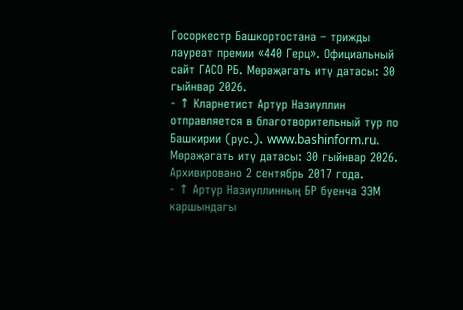Госоркестр Башкортостана – трижды лауреат премии «440 Герц». Официальный сайт ГАСО РБ. Мөрәҗәгать итү датасы: 30 гыйнвар 2026.
- ↑ Кларнетист Артур Назиуллин отправляется в благотворительный тур по Башкирии (рус.). www.bashinform.ru. Мөрәҗәгать итү датасы: 30 гыйнвар 2026. Архивировано 2 сентябрь 2017 года.
- ↑ Артур Назиуллинның БР буенча ЭЭМ каршындагы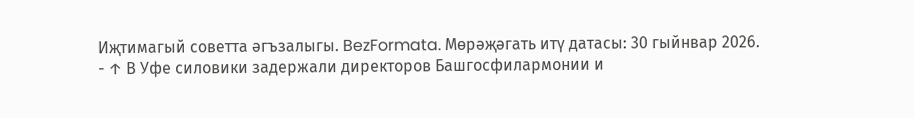Иҗтимагый советта әгъзалыгы. BezFormata. Мөрәҗәгать итү датасы: 30 гыйнвар 2026.
- ↑ В Уфе силовики задержали директоров Башгосфилармонии и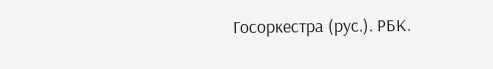Госоркестра (рус.). РБК.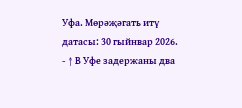Уфа. Мөрәҗәгать итү датасы: 30 гыйнвар 2026.
- ↑ В Уфе задержаны два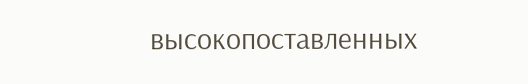высокопоставленных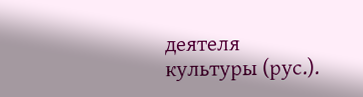деятеля культуры (рус.).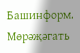Башинформ. Мөрәҗәгать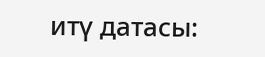итү датасы: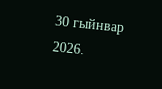30 гыйнвар 2026.